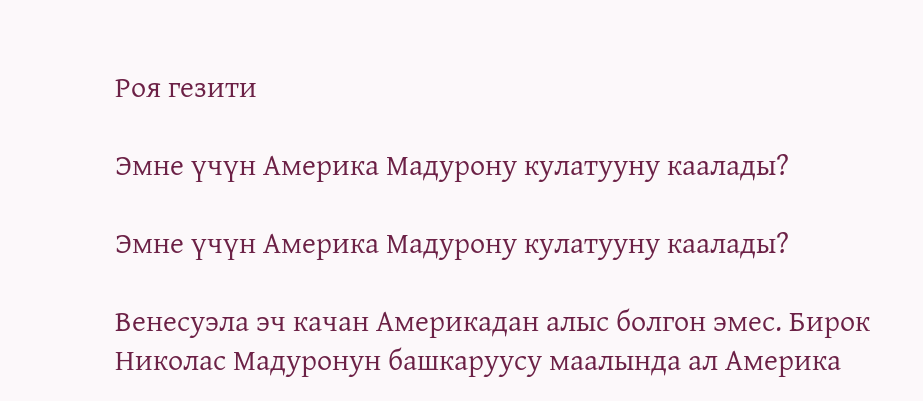Роя гезити

Эмне үчүн Америка Мадурону кулатууну каалады?

Эмне үчүн Америка Мадурону кулатууну каалады?

Венесуэла эч качан Америкадан алыс болгон эмес. Бирок Николас Мадуронун башкаруусу маалында ал Америка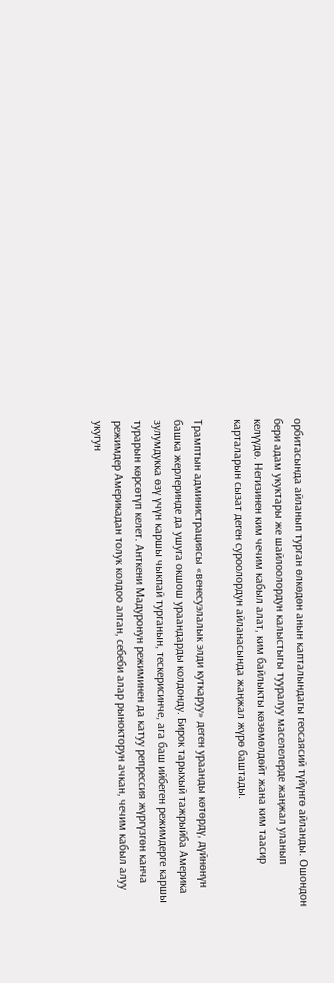орбитасында айланып турган өлкөдөн анын капталындагы геосаясий түйүнгө айланды. Ошондон бери адам укуктары же шайлоолордун калыстыгы тууралуу маселелерде жаңжал уланып келүүдө. Негизинен ким чечим кабыл алат, ким байлыкты көзөмөлдөйт жана ким таасир карталарын сызат деген суроолордун айланасында жаңжал жүрө баштады.

Трамптын администрациясы «венесуэлалык элди куткаруу» деген ураанды көтөрдү, дүйнөнүн башка жерлеринде да ушуга окшош ураандарды колдонду. Бирок тарыхый тажрыйба Америка зулумдукка өзү үчүн каршы чыкпай турганын, тескерисинче, ага баш ийбеген режимдерге каршы турарын көрсөтүп келет. Анткени Мадуронун режиминен да катуу репрессия жүргүзгөн канча режимдер Америкадан толук колдоо алган, себеби алар рынокторун ачкан, чечим кабыл алуу укугун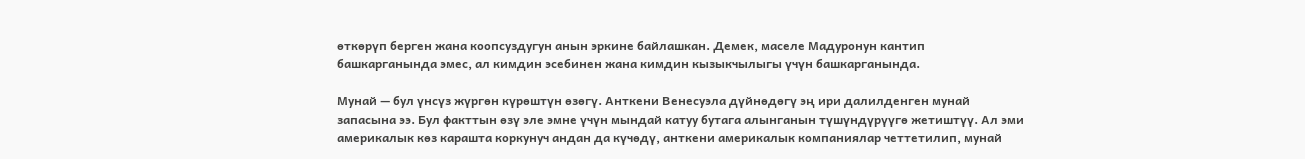өткөрүп берген жана коопсуздугун анын эркине байлашкан. Демек, маселе Мадуронун кантип башкарганында эмес, ал кимдин эсебинен жана кимдин кызыкчылыгы үчүн башкарганында.

Мунай — бул үнсүз жүргөн күрөштүн өзөгү. Анткени Венесуэла дүйнөдөгү эң ири далилденген мунай запасына ээ. Бул факттын өзү эле эмне үчүн мындай катуу бутага алынганын түшүндүрүүгө жетиштүү. Ал эми америкалык көз карашта коркунуч андан да күчөдү, анткени америкалык компаниялар четтетилип, мунай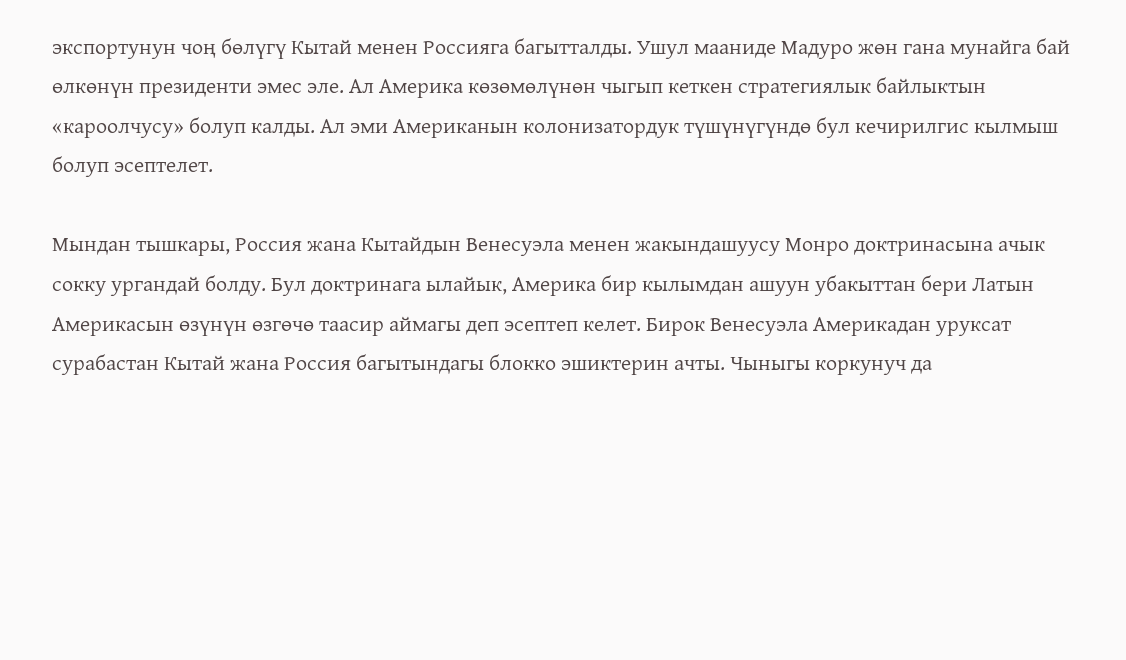экспортунун чоң бөлүгү Кытай менен Россияга багытталды. Ушул мааниде Мадуро жөн гана мунайга бай өлкөнүн президенти эмес эле. Ал Америка көзөмөлүнөн чыгып кеткен стратегиялык байлыктын «кароолчусу» болуп калды. Ал эми Американын колонизатордук түшүнүгүндө бул кечирилгис кылмыш болуп эсептелет.

Мындан тышкары, Россия жана Кытайдын Венесуэла менен жакындашуусу Монро доктринасына ачык сокку ургандай болду. Бул доктринага ылайык, Америка бир кылымдан ашуун убакыттан бери Латын Америкасын өзүнүн өзгөчө таасир аймагы деп эсептеп келет. Бирок Венесуэла Америкадан уруксат сурабастан Кытай жана Россия багытындагы блокко эшиктерин ачты. Чыныгы коркунуч да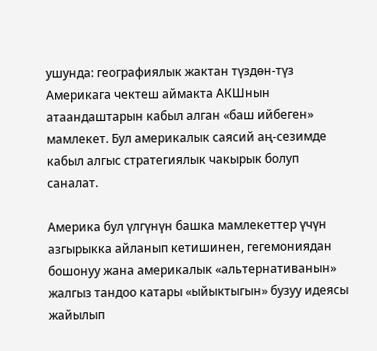ушунда: географиялык жактан түздөн-түз Америкага чектеш аймакта АКШнын атаандаштарын кабыл алган «баш ийбеген» мамлекет. Бул америкалык саясий аң-сезимде кабыл алгыс стратегиялык чакырык болуп саналат.

Америка бул үлгүнүн башка мамлекеттер үчүн азгырыкка айланып кетишинен, гегемониядан бошонуу жана америкалык «альтернативанын» жалгыз тандоо катары «ыйыктыгын» бузуу идеясы жайылып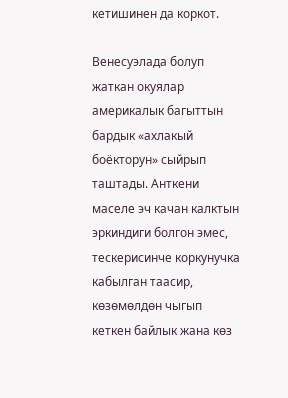кетишинен да коркот.

Венесуэлада болуп жаткан окуялар америкалык багыттын бардык «ахлакый боёкторун» сыйрып таштады. Анткени маселе эч качан калктын эркиндиги болгон эмес, тескерисинче коркунучка кабылган таасир, көзөмөлдөн чыгып кеткен байлык жана көз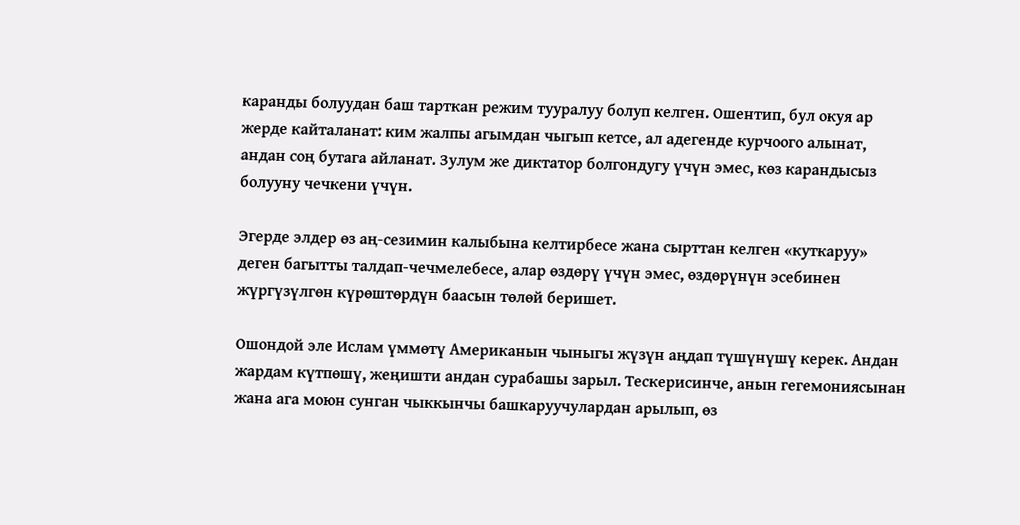каранды болуудан баш тарткан режим тууралуу болуп келген. Ошентип, бул окуя ар жерде кайталанат: ким жалпы агымдан чыгып кетсе, ал адегенде курчоого алынат, андан соң бутага айланат. Зулум же диктатор болгондугу үчүн эмес, көз карандысыз болууну чечкени үчүн.

Эгерде элдер өз аң-сезимин калыбына келтирбесе жана сырттан келген «куткаруу» деген багытты талдап-чечмелебесе, алар өздөрү үчүн эмес, өздөрүнүн эсебинен жүргүзүлгөн күрөштөрдүн баасын төлөй беришет.

Ошондой эле Ислам үммөтү Американын чыныгы жүзүн аңдап түшүнүшү керек. Андан жардам күтпөшү, жеңишти андан сурабашы зарыл. Тескерисинче, анын гегемониясынан жана ага моюн сунган чыккынчы башкаруучулардан арылып, өз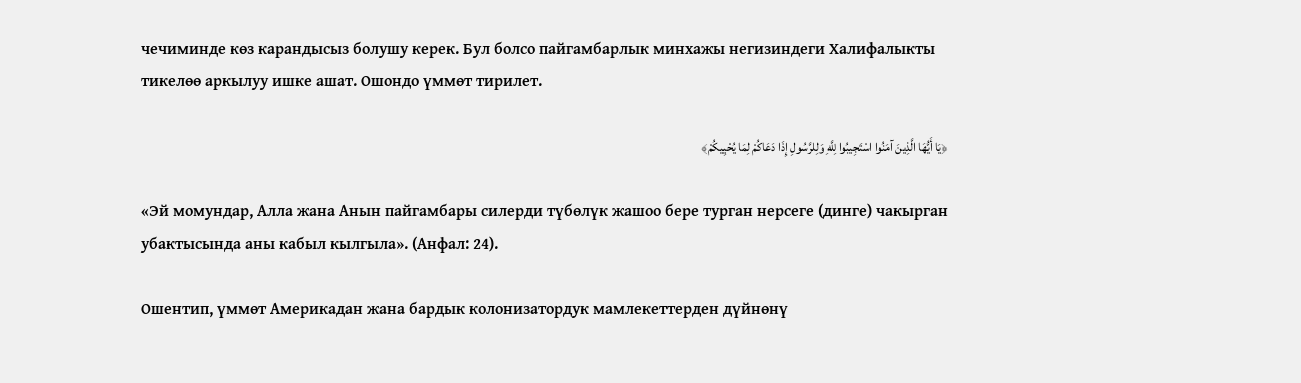чечиминде көз карандысыз болушу керек. Бул болсо пайгамбарлык минхажы негизиндеги Халифалыкты тикелөө аркылуу ишке ашат. Ошондо үммөт тирилет.

﴿يَا أَيُّهَا الَّذِينَ آمَنُوا اسْتَجِيبُوا لِلَّهِ وَلِلرَّسُولِ إِذَا دَعَاكُمْ لِمَا يُحْيِيكُمْ﴾

«Эй момундар, Алла жана Анын пайгамбары силерди түбөлүк жашоо бере турган нерсеге (динге) чакырган убактысында аны кабыл кылгыла». (Анфал: 24).

Ошентип, үммөт Америкадан жана бардык колонизатордук мамлекеттерден дүйнөнү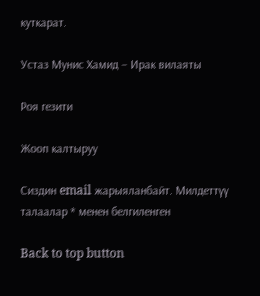куткарат.

Устаз Мунис Хамид – Ирак вилаяты

Роя гезити

Жооп калтыруу

Сиздин email жарыяланбайт. Милдеттүү талаалар * менен белгиленген

Back to top button